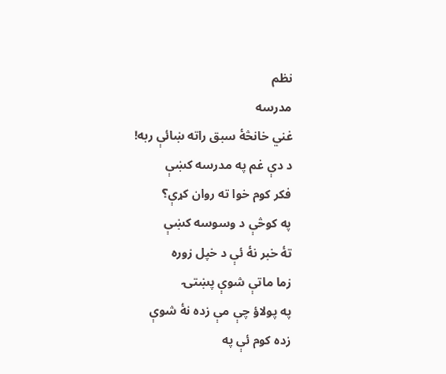نظم
مدرسه
غني خانڅۀ سبق راته ښائې ربه!
د دې غم په مدرسه کښې
فکر کوم خوا ته روان کړې؟
په کوڅې د وسوسه کښې
تۀ خبر نۀ ئې د خپل زوره
زما ماتې شوې پښتۍ
په پولاؤ چې مې زده نۀ شوې
زده کوم ئې په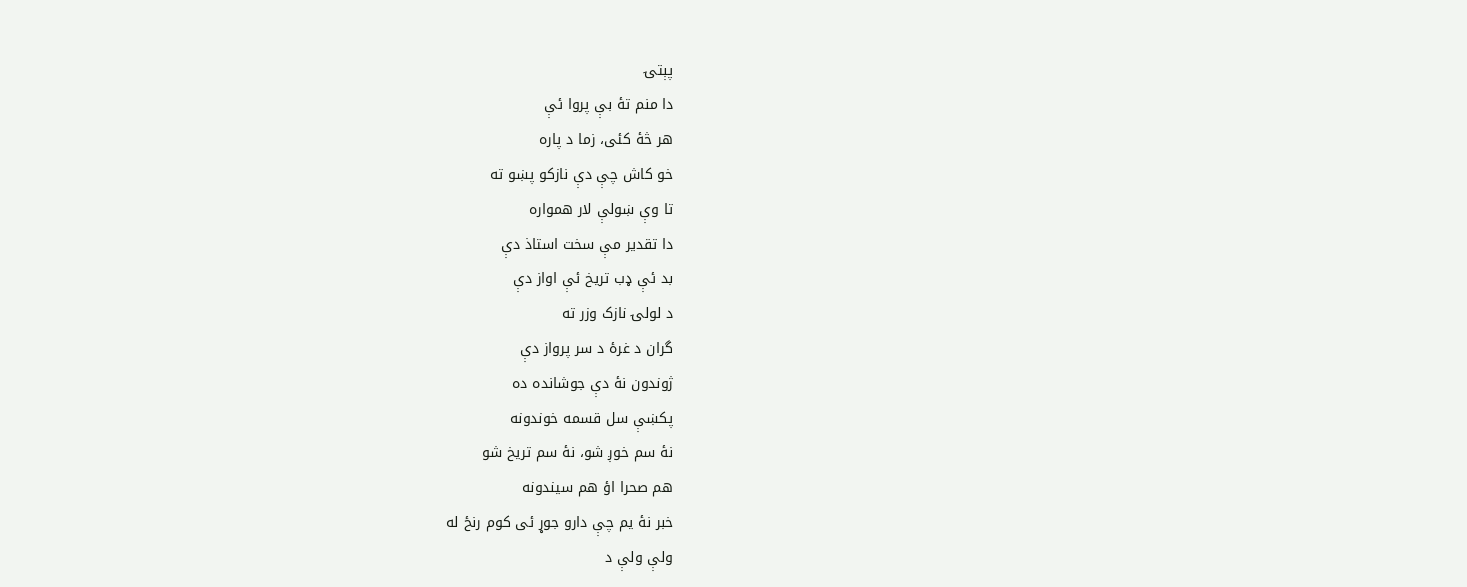پېتۍ
دا منم تۀ بې پروا ئې
هر څۀ کئی، زما د پاره
خو کاش چې دې نازکو پښو ته
تا وې ښولې لار همواره
دا تقدير مې سخت استاذ دې
بد ئې ډب تريخ ئې اواز دې
د لولۍ نازک وزر ته
گران د غرۀ د سر پرواز دې
ژوندون نۀ دې جوشانده ده
پکښې سل قسمه خوندونه
نۀ سم خوږ شو، نۀ سم تريخ شو
هم صحرا اؤ هم سيندونه
خبر نۀ يم چې دارو جوړ ئی کوم رنځ له
ولې ولې د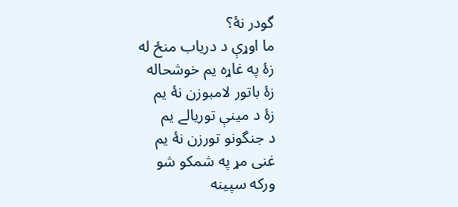گودر نۀ؟
ما اوړې د درياب منځ له
زۀ په غاړه يم خوشحاله
زۀ باتور لامبوزن نۀ يم
زۀ د مينې توريالے يم
د جنگونو تورزن نۀ يم
غنی مړ په شمکو شو
ورکه سپينه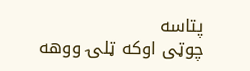پتاسه
چوټی اوکه ټلۍ ووهه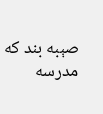صېبه بند که مدرسه